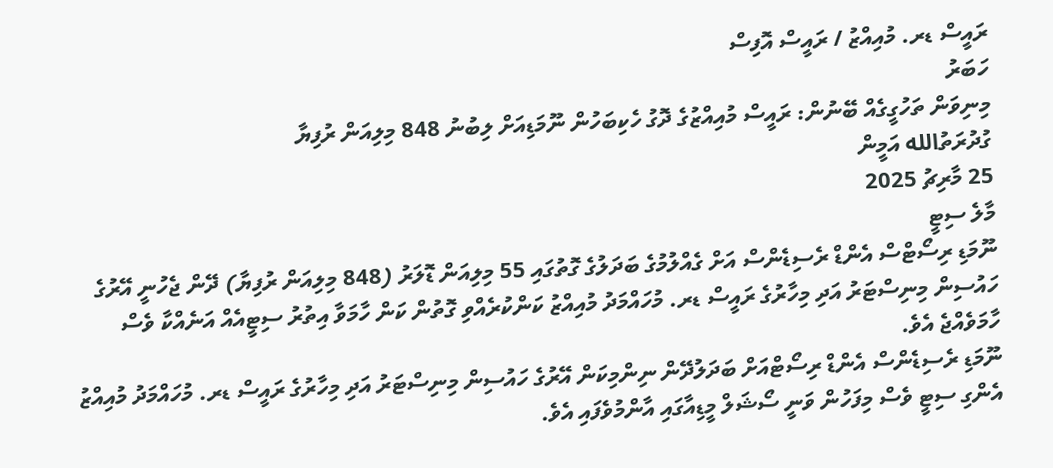ރައީސް ޑރ. މުއިއްޒު / ރައީސް އޮފިސް
ހަބަރު
މިނިވަން ތަހުގީގެއް ބޭނުން: ރައީސް މުއިއްޒުގެ ދޮގު ހެކިބަހުން ނޫމަޑިއަށް ލިބުނު 848 މިލިއަން ރުފިޔާ
ގުދުރަތުالله އަމީން
25 މާރިޗު 2025
މާލެ ސިޓީ
ނޫމަޑި ރިސޯޓްސް އެންޑް ރެސިޑެންސް އަށް ގެއްލުމުގެ ބަދަލުގެ ގޮތުގައި 55 މިލިއަން ޑޮލަރު (848 މިލިއަން ރުފިޔާ) ދޭން ޖެހުނީ އޭރުގެ ހައުސިން މިނިސްޓަރު އަދި މިހާރުގެ ރައީސް ޑރ. މުހައްމަދު މުއިއްޒު ކަންކުރެއްވި ގޮތުން ކަން ހާމަވާ އިތުރު ސިޓީއެއް އަނެއްކާ ވެސް ހާމަވެއްޖެ އެވެ.
ނޫމަޑި ރެސިޑެންސް އެންޑް ރިސޯޓްއަށް ބަދަލުދޭން ނިންމިކަން އޭރުގެ ހައުސިން މިނިސްޓަރު އަދި މިހާރުގެ ރައީސް ޑރ. މުހައްމަދު މުއިއްޒު އެންގި ސިޓީ ވެސް މިފަހުން ވަނީ ސޯޝަލް މީޑިއާގައި އާންމުވެފައި އެވެ.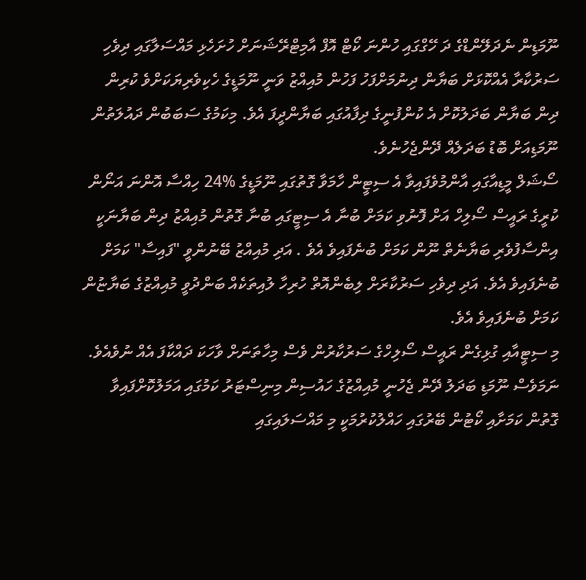ނޫމަޑިން ނެދަލޭންޑްގެ ދަ ހޭގްގައި ހުންނަ ކޯޓް އޮފް އާމިޓްރޭޝަނަށް ހުށަހެޅި މައްސަލާގައި ދިވެހި ސަރުކާރާ އެއްކޮޅަށް ބަޔާން ދިނުމަށްފަހު ފަހުން މުއިއްޒު ވަނީ ނޫމަޑީގެ ހެކިވެރިޔަކަށްވެ ކުރިން ދިން ބަޔާން ބަދަލުކޮށް އެ ކުންފުނީގެ ދިފާއުގައި ބަޔާންދީފަ އެވެ. މިކަމުގެ ސަބަބުން ދައުލަތުން ނޫމަޑިއަށް ބޮޑު ބަދަލެއް ދޭންޖެހުނެވެ.
ސޯޝަލް މީޑިއާގައި އާންމުވެފައިވާ އެ ސިޓީން ހާމަވާ ގޮތުގައި ނޫމަޑީގެ %24 ހިއްސާ އޮންނަ އަނޯން ކުރީގެ ރައީސް ސޯލިހް އަށް ފޮނުވި ކަމަށް ބުނާ އެ ސިޓީގައި ބުނާ ގޮތުން މުއިއްޒު ދިން ބަޔާނަކީ އިންސާފުވެރި ބަޔާނެތް ނޫން ކަމަށް ބުނެފައިވެ އެވެ . އަދި މުއިއްޒު ބޭނުންވީ "ފައިސާ" ކަމަށް ބުނެފައިވެ އެވެ. އަދި ދިވެހި ސަރުކާރަށް ލިބެންއޮތް ހުރިހާ ލުއިތަކެއް ބަންދުވީ މުއިއްޒުގެ ބަޔާޏުން ކަމަށް ބުނެފައިވެ އެވެ.
މި ސިޓީއާއި ގުޅިގެން ރައީސް ސޯލިހްގެ ސަރުކާރުން ވެސް މިހާތަނަށް ވާހަކަ ދައްކާފަ އެއް ނުވެއެވެ. ނަމަވެސް ނޫމަޑި ބަދަލު ދޭން ޖެހުނީ މުއިއްޒުގެ ހައުސިން މިނިސްޓަރު ކަމުގައި އަމަލުކޮށްފައިވާ ގޮތުން ކަމަށާއި ކޯޓުން ބޭރުގައި ހައްލުކުރުމަކީ މި މައްސަލައިގައި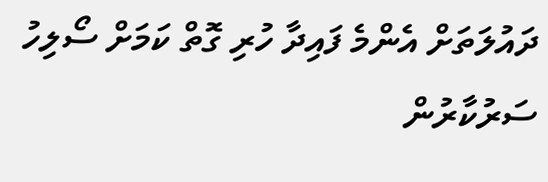ދައުލަތަށް އެންމެ ފައިދާ ހުރި ގޮތް ކަމަށް ސޯލިހު ސަރުކާރުން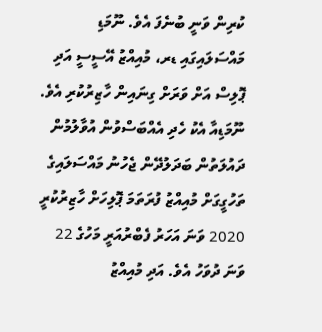ކުރިން ވަނީ ބުނެފަ އެވެ. ނޫމަޑި މައްސަލައިގައި ޑރ، މުއިއްޒު އޭސީސީ އަދި ޕޮލިސް އަށް ވަރަށް ގިނައިން ހާޒިރުކުރި އެވެ.
ނޫމަޑިއާ އެކު ހެދި އެއްބަސްވުން އުވާލުމުން ދައުލަތުން ބަދަލުދޭން ޖެހުނު މައްސަލައިގެ ތަހުގީގަށް މުއިއްޒު ފުރަތަމަ ޕޮލިހަށް ހާޒިރުކުރީ 2020 ވަނަ އަހަރު ފެބްރުއަރީ މަހުގެ 22 ވަނަ ދުވަހު އެވެ. އަދި މުއިއްޒު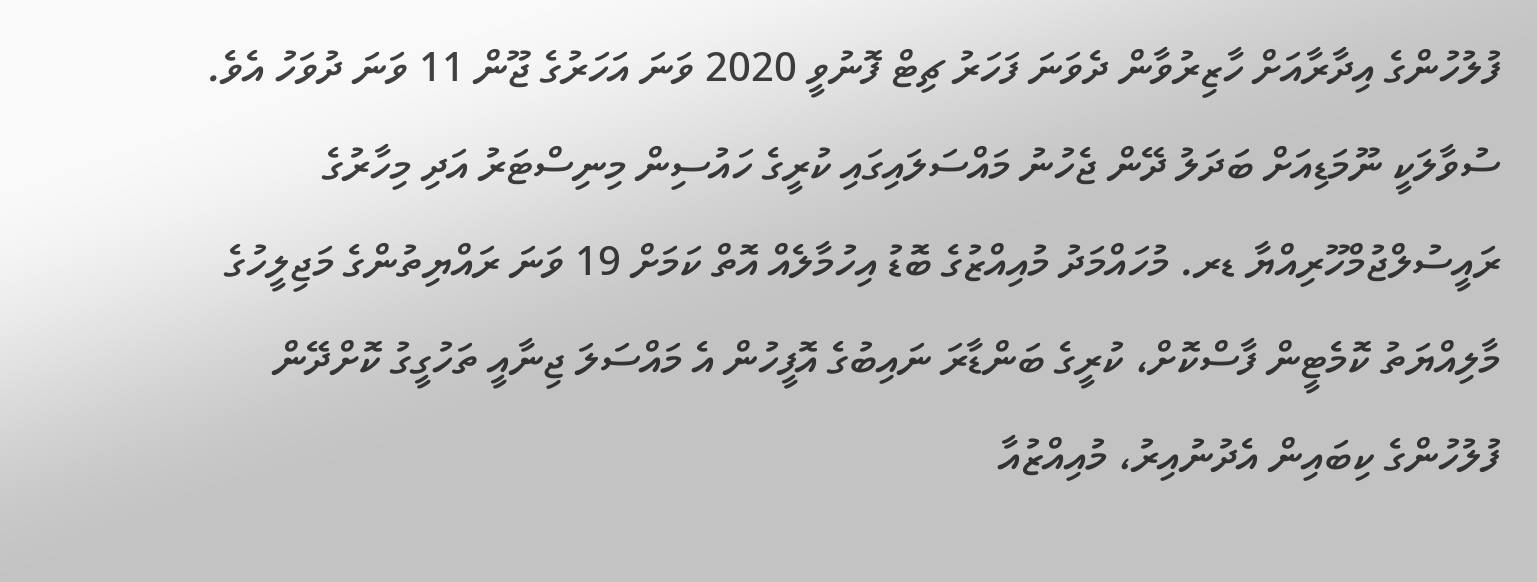ފުލުހުންގެ އިދާރާއަށް ހާޒިރުވާން ދެވަނަ ފަހަރު ޗިޓް ފޮނުވީ 2020 ވަނަ އަހަރުގެ ޖޫން 11 ވަނަ ދުވަހު އެވެ.
ސުވާލަކީ ނޫމަޑިއަށް ބަދަލު ދޭން ޖެހުނު މައްސަލައިގައި ކުރީގެ ހައުސިން މިނިސްޓަރު އަދި މިހާރުގެ ރައީސުލްޖުމްހޫރިއްޔާ ޑރ. މުހައްމަދު މުއިއްޒުގެ ބޮޑު އިހުމާލެއް އޮތް ކަމަށް 19 ވަނަ ރައްޔިތުންގެ މަޖިލީހުގެ މާލިއްޔަތު ކޮމެޓީން ފާސްކޮށް، ކުރީގެ ބަންޑާރަ ނައިބުގެ އޮފީހުން އެ މައްސަލަ ޖިނާއީ ތަހުގީގު ކޮށްދޭން ފުލުހުންގެ ކިބައިން އެދުނުއިރު، މުއިއްޒުއާ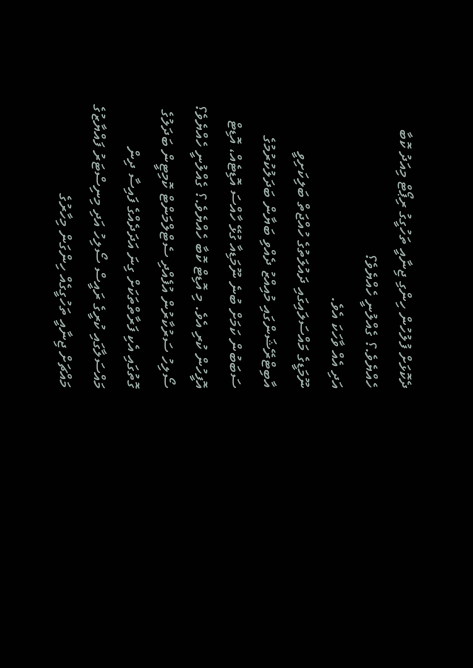ދެކޮޅަށް ފުލުހުން ހިންގި ޖިނާއީ ތަހުގީގު ރިޕޯޓް މިއަދު ކޮބާ ހެއްޔެވެ.؟ ގެއްލުނީ ހެއްޔެވެ؟
އަދި އެއް ވާހަކަ އެވެ.
ނޫމަޑީގެ މައްސަލައިގައި ދައުލަތުގެ ހުއްޖަތް ބަލިކަށިވީ އާބިޓްރޭޝަންގައި މުއިއްޒު ދެއްވި ބަޔާން ބަދަލުކުރުމުގެ ސަބަބުން ކަމަށް ބުނެ ނޫމަޑިއާ ގުޅޭ ހާއްސަ އޮޑިޓެއް، އޮޑިޓް އޮފީހުން ކުރި އެވެ. މި އޮޑިޓް ކޮބާ ހެއްޔެވެ.؟ ގެއްލުނީ ހެއްޔެވެ؟
ސޯލިހު ސަރުކާރުން އުފެއްދި ސެޓްލްމަންޓް ކޮމިޓީން ބަދަލުގެ ގޮތުގައި އެކި ފަރާތްތަކަށް ގިނަ އަދަދެއްގެ ފައިސާ ދިން މައްސަލާގައި ކުރީގެ ރައީސް ސޯލިހު އަދި މިނިސްޓަރު ފައްޔާޒުގެ މައްޗަށް ޖިނާއީ ތަހުގީގެއް ހިންގަން މިހާރުގެ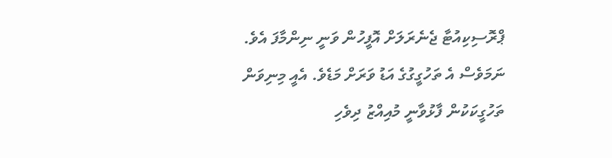ޕްރޮސިކިއުޓާ ޖެނެރަލަށް އޮފީހުން ވަނީ ނިންމާފަ އެވެ. ނަމަވެސް އެ ތަހުގީގުގެ އަޑު ވަރަށް މަޑެވެ. އެއީ މިނިވަން ތަހުގީކަކުން ފާޅުވާނީ މުއިއްޒު ދިވެހި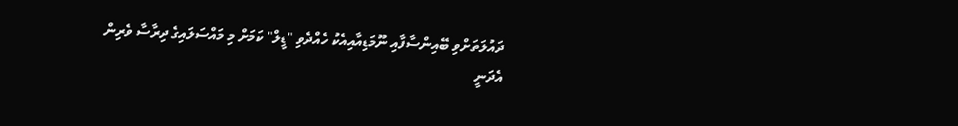ދައުލަތަށްވި ބޭއިންސާފާއި ނޫމަޑިއާއިއެކު ހެއްދެވި "ޑީލް" ކަމަށް މި މައްސަލައިގެ ދިރާސާ ވެރިން އެދަނީ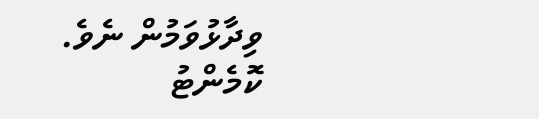ވިދާޅުވަމުން ނެވެ.
ކޮމެންޓު